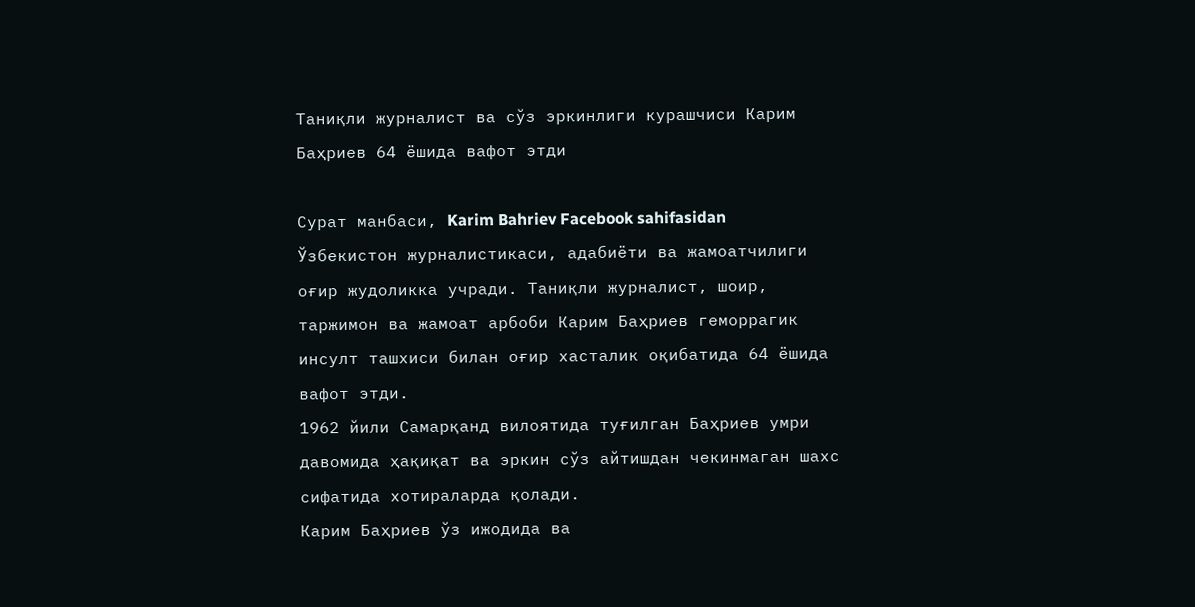Таниқли журналист ва сўз эркинлиги курашчиси Карим Баҳриев 64 ёшида вафот этди

Сурат манбаси, Karim Bahriev Facebook sahifasidan
Ўзбекистон журналистикаси, адабиёти ва жамоатчилиги оғир жудоликка учради. Таниқли журналист, шоир, таржимон ва жамоат арбоби Карим Баҳриев геморрагик инсулт ташхиси билан оғир хасталик оқибатида 64 ёшида вафот этди.
1962 йили Самарқанд вилоятида туғилган Баҳриев умри давомида ҳақиқат ва эркин сўз айтишдан чекинмаган шахс сифатида хотираларда қолади.
Карим Баҳриев ўз ижодида ва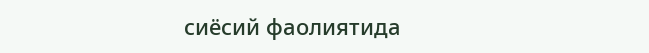сиёсий фаолиятида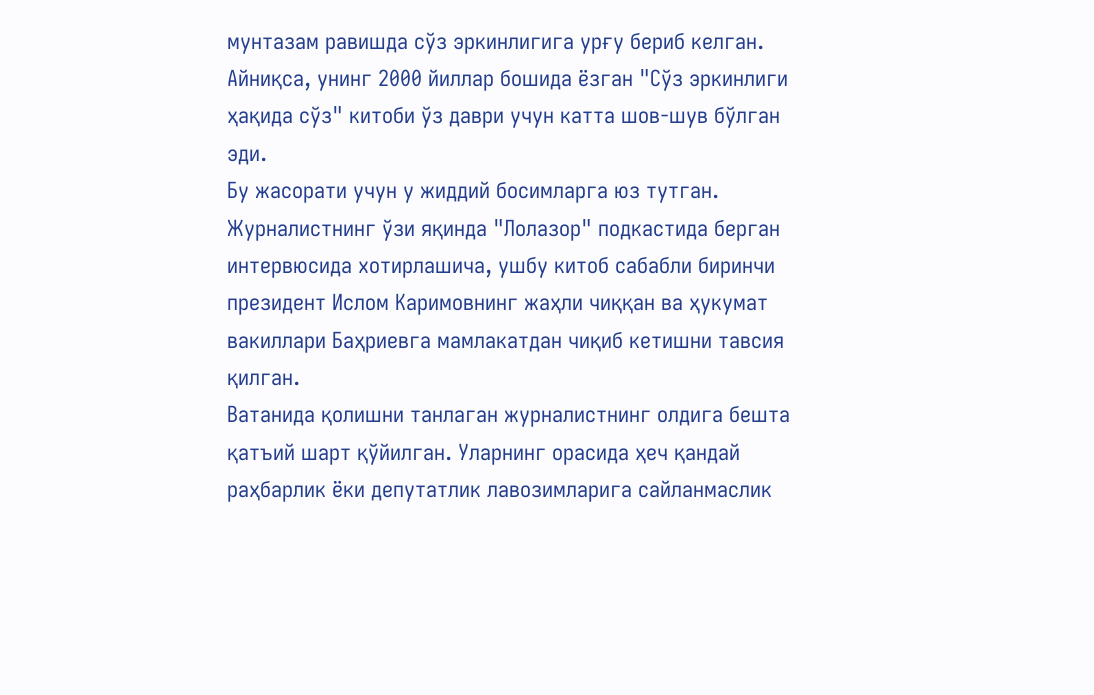мунтазам равишда сўз эркинлигига урғу бериб келган. Айниқса, унинг 2000 йиллар бошида ёзган "Сўз эркинлиги ҳақида сўз" китоби ўз даври учун катта шов-шув бўлган эди.
Бу жасорати учун у жиддий босимларга юз тутган. Журналистнинг ўзи яқинда "Лолазор" подкастида берган интервюсида хотирлашича, ушбу китоб сабабли биринчи президент Ислом Каримовнинг жаҳли чиққан ва ҳукумат вакиллари Баҳриевга мамлакатдан чиқиб кетишни тавсия қилган.
Ватанида қолишни танлаган журналистнинг олдига бешта қатъий шарт қўйилган. Уларнинг орасида ҳеч қандай раҳбарлик ёки депутатлик лавозимларига сайланмаслик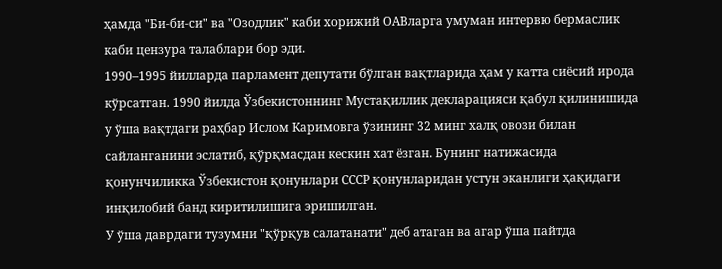ҳамда "Би-би-си" ва "Озодлик" каби хорижий ОАВларга умуман интервю бермаслик каби цензура талаблари бор эди.
1990–1995 йилларда парламент депутати бўлган вақтларида ҳам у катта сиёсий ирода кўрсатган. 1990 йилда Ўзбекистоннинг Мустақиллик декларацияси қабул қилинишида у ўша вақтдаги раҳбар Ислом Каримовга ўзининг 32 минг халқ овози билан сайланганини эслатиб, қўрқмасдан кескин хат ёзган. Бунинг натижасида қонунчиликка Ўзбекистон қонунлари СССР қонунларидан устун эканлиги ҳақидаги инқилобий банд киритилишига эришилган.
У ўша даврдаги тузумни "қўрқув салатанати" деб атаган ва агар ўша пайтда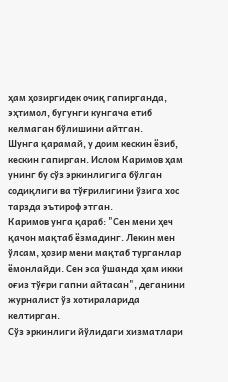ҳам ҳозиргидек очиқ гапирганда, эҳтимол, бугунги кунгача етиб келмаган бўлишини айтган.
Шунга қарамай, у доим кескин ёзиб, кескин гапирган. Ислом Каримов ҳам унинг бу сўз эркинлигига бўлган содиқлиги ва тўғрилигини ўзига хос тарзда эътироф этган.
Каримов унга қараб: "Сен мени ҳеч қачон мақтаб ёзмадинг. Лекин мен ўлсам, ҳозир мени мақтаб турганлар ёмонлайди. Сен эса ўшанда ҳам икки оғиз тўғри гапни айтасан", деганини журналист ўз хотираларида келтирган.
Сўз эркинлиги йўлидаги хизматлари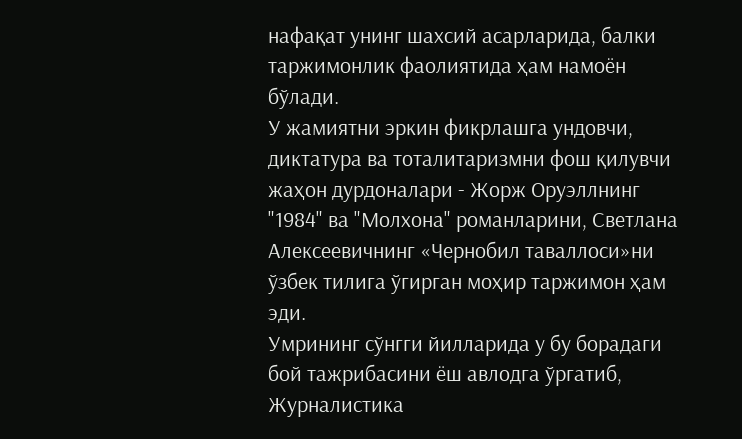нафақат унинг шахсий асарларида, балки таржимонлик фаолиятида ҳам намоён бўлади.
У жамиятни эркин фикрлашга ундовчи, диктатура ва тоталитаризмни фош қилувчи жаҳон дурдоналари - Жорж Оруэллнинг "1984" ва "Молхона" романларини, Светлана Алексеевичнинг «Чернобил таваллоси»ни ўзбек тилига ўгирган моҳир таржимон ҳам эди.
Умрининг сўнгги йилларида у бу борадаги бой тажрибасини ёш авлодга ўргатиб, Журналистика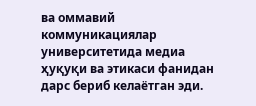ва оммавий коммуникациялар университетида медиа ҳуқуқи ва этикаси фанидан дарс бериб келаётган эди.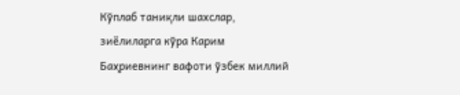Кўплаб таниқли шахслар, зиёлиларга кўра Карим Баҳриевнинг вафоти ўзбек миллий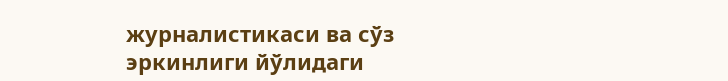журналистикаси ва сўз эркинлиги йўлидаги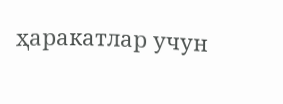ҳаракатлар учун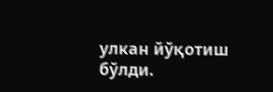улкан йўқотиш бўлди.